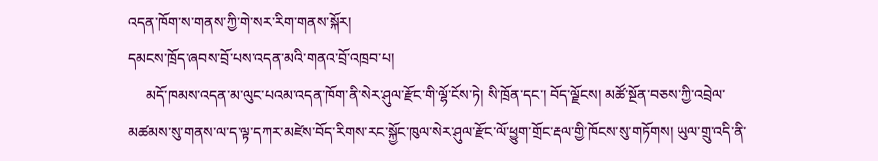འདན་ཁོག་ས་གནས་ཀྱི་གེ་སར་རིག་གནས་སྐོར།
དམངས་ཁྲོད་ཞབས་བྲོ་པས་འདན་མའི་གནའ་བྲོ་འཁྲབ་པ།
     མདོ་ཁམས་འདན་མ་ལུང་པའམ་འདན་ཁོག་ནི་སེར་ཤུལ་རྫོང་གི་ལྷོ་ངོས་ཏེ། སི་ཁྲོན་དང་། བོད་ལྗོངས། མཚོ་སྔོན་བཅས་ཀྱི་འབྲེལ་མཚམས་སུ་གནས་ལ་ད་ལྟ་དཀར་མཛེས་བོད་རིགས་རང་སྐྱོང་ཁུལ་སེར་ཤུལ་རྫོང་ལོ་ཕྱུག་གྲོང་རྡལ་གྱི་ཁོངས་སུ་གཏོགས། ཡུལ་གྲུ་འདི་ནི་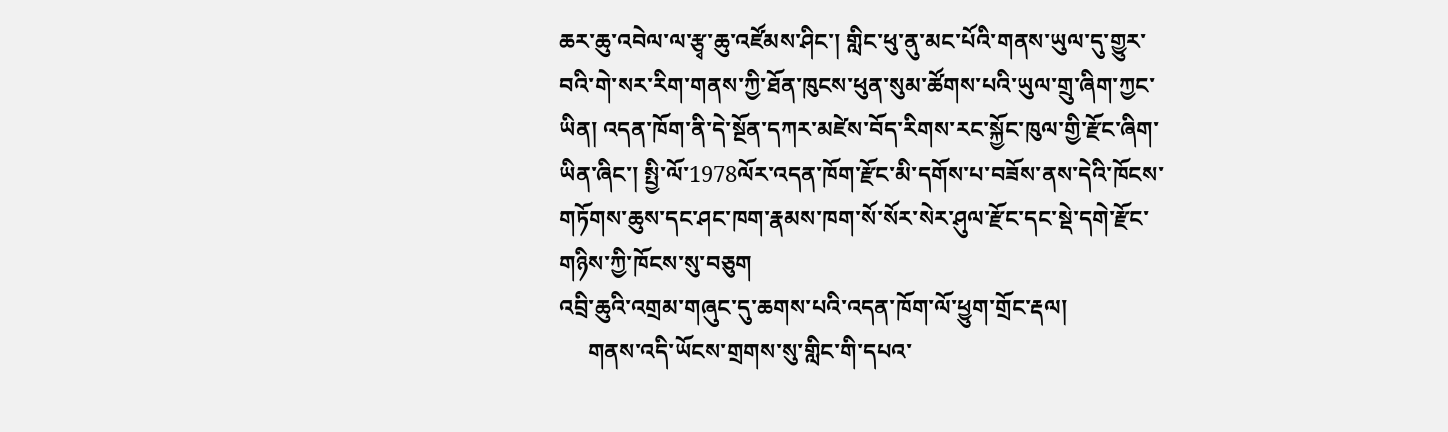ཆར་ཆུ་འབེལ་ལ་རྩྭ་ཆུ་འཛོམས་ཤིང་། གླིང་ཕུ་ནུ་མང་པོའི་གནས་ཡུལ་དུ་གྱུར་བའི་གེ་སར་རིག་གནས་ཀྱི་ཐོན་ཁུངས་ཕུན་སུམ་ཚོགས་པའི་ཡུལ་གྲུ་ཞིག་ཀྱང་ཡིན། འདན་ཁོག་ནི་དེ་སྔོན་དཀར་མཛེས་བོད་རིགས་རང་སྐྱོང་ཁུལ་གྱི་རྫོང་ཞིག་ཡིན་ཞིང་། སྤྱི་ལོ་1978ལོར་འདན་ཁོག་རྫོང་མི་དགོས་པ་བཟོས་ནས་དེའི་ཁོངས་གཏོགས་ཆུས་དང་ཤང་ཁག་རྣམས་ཁག་སོ་སོར་སེར་ཤུལ་རྫོང་དང་སྡེ་དགེ་རྫོང་གཉིས་ཀྱི་ཁོངས་སུ་བཅུག
འབྲི་ཆུའི་འགྲམ་གཞུང་དུ་ཆགས་པའི་འདན་ཁོག་ལོ་ཕྱུག་གྲོང་རྡལ།
     གནས་འདི་ཡོངས་གྲགས་སུ་གླིང་གི་དཔའ་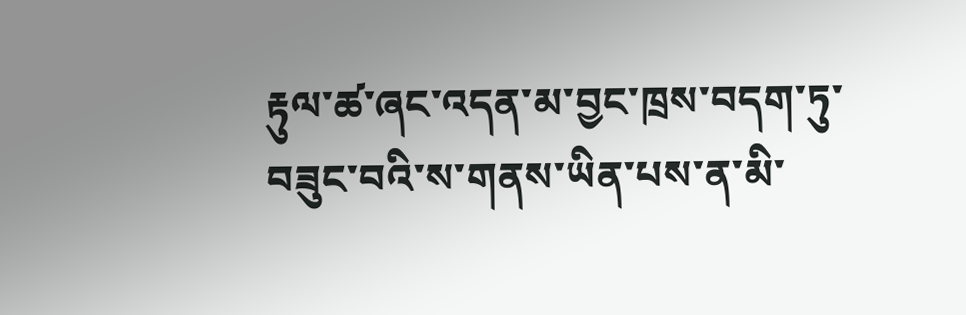རྟུལ་ཚ་ཞང་འདན་མ་བྱང་ཁྲས་བདག་ཏུ་བཟུང་བའི་ས་གནས་ཡིན་པས་ན་མི་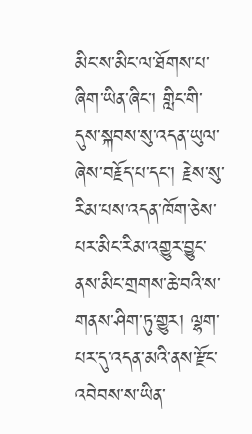མིང་ས་མིང་ལ་ཐོགས་པ་ཞིག་ཡིན་ཞིང་། གླིང་གི་དུས་སྐབས་སུ་འདན་ཡུལ་ཞེས་བརྗོད་པ་དང་། རྗེས་སུ་རིམ་པས་འདན་ཁོག་ཅེས་པར་མིང་རིམ་འགྱུར་བྱུང་ནས་མིང་གྲགས་ཆེ་བའི་ས་གནས་ཤིག་ཏུ་གྱུར། ལྷག་པར་དུ་འདན་མའི་ནས་རྫོང་འབེབས་ས་ཡིན་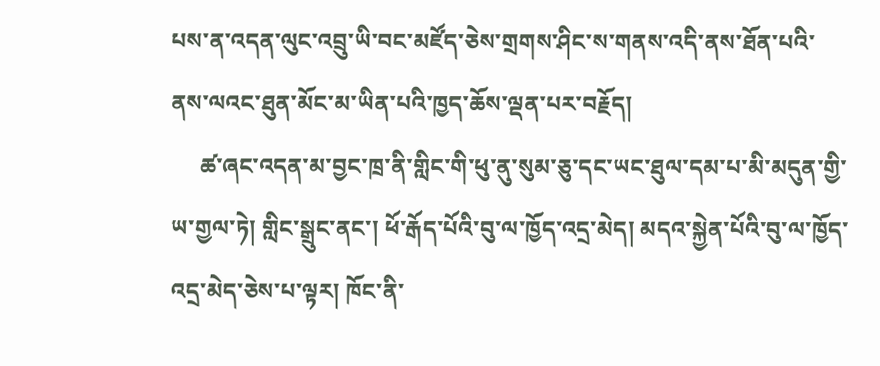པས་ན་འདན་ལུང་འབྲུ་ཡི་བང་མཛོད་ཅེས་གྲགས་ཤིང་ས་གནས་འདི་ནས་ཐོན་པའི་ནས་ལའང་ཐུན་མོང་མ་ཡིན་པའི་ཁྱད་ཆོས་ལྡན་པར་བརྗོད།
     ཚ་ཞང་འདན་མ་བྱང་ཁྲ་ནི་གླིང་གི་ཕུ་ནུ་སུམ་ཅུ་དང་ཡང་ཐུལ་དམ་པ་མི་མདུན་གྱི་ཡ་གྱལ་ཏེ། གླིང་སྒྲུང་ནང་། ཕོ་རྒོད་པོའི་བུ་ལ་ཁྱོད་འདྲ་མེད། མདའ་སྐྱེན་པོའི་བུ་ལ་ཁྱོད་འདྲ་མེད་ཅེས་པ་ལྟར། ཁོང་ནི་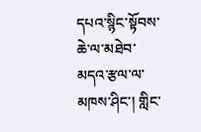དཔའ་སྙིང་སྟོབས་ཆེ་ལ་མཐེབ་མདའ་རྩལ་ལ་མཁས་ཤིང་། གླིང་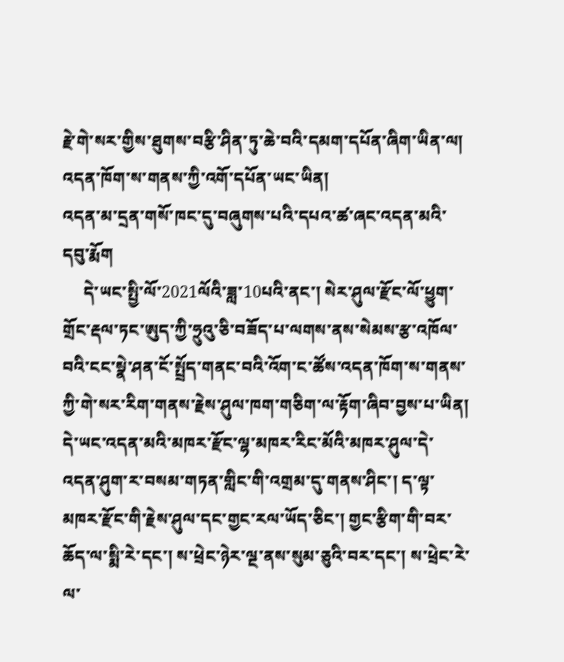རྗེ་གེ་སར་གྱིས་ཐུགས་བརྩི་ཤིན་ཏུ་ཆེ་བའི་དམག་དཔོན་ཞིག་ཡིན་ལ། འདན་ཁོག་ས་གནས་ཀྱི་འགོ་དཔོན་ཡང་ཡིན།
འདན་མ་དྲན་གསོ་ཁང་དུ་བཞུགས་པའི་དཔའ་ཚ་ཞང་འདན་མའི་དབུ་རྨོག
     དེ་ཡང་སྤྱི་ལོ་2021ལོའི་ཟླ་10པའི་ནང་། སེར་ཤུལ་རྫོང་ལོ་ཕྱུག་གྲོང་རྡལ་ཏང་ཨུད་ཀྱི་ཧྲུའུ་ཅི་བཟོད་པ་ལགས་ནས་སེམས་རྩ་འཁོལ་བའི་ངང་སྣེ་ཤན་ངོ་སྤྲོད་གནང་བའི་འོག་ང་ཚོས་འདན་ཁོག་ས་གནས་ཀྱི་གེ་སར་རིག་གནས་རྗེས་ཤུལ་ཁག་གཅིག་ལ་རྟོག་ཞིབ་བྱས་པ་ཡིན། དེ་ཡང་འདན་མའི་མཁར་རྫོང་ལྷ་མཁར་རིང་མོའི་མཁར་ཤུལ་དེ་འདན་ཤུག་ར་བསམ་གཏན་གླིང་གི་འགྲམ་དུ་གནས་ཤིང་། ད་ལྟ་མཁར་རྫོང་གི་རྗེས་ཤུལ་དང་གྱང་རལ་ཡོད་ཅིང་། གྱང་རྩིག་གི་བར་ཆོད་ལ་སྨི་རེ་དང་། ས་ཕྲེང་ཉེར་ལྔ་ནས་སུམ་ཅུའི་བར་དང་། ས་ཕྲེང་རེ་ལ་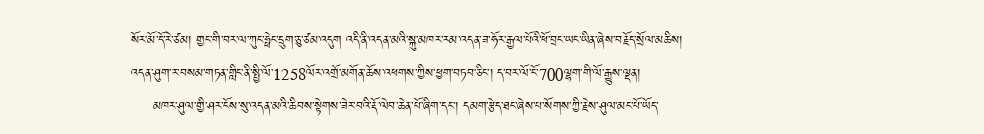སོར་མོ་དོ་རེ་ཙམ། གྱང་གི་བར་ལ་ཀུང་ཧྥེང་དྲུག་ཅུ་ཙམ་འདུག འདི་ནི་འདན་མའི་སྐུ་མཁར་རམ་འདན་ཟ་ཧོར་རྒྱལ་པོའི་ཕོ་བྲང་ཡང་ཡིན་ཞེས་བརྗོད་སྲོལ་མཆིས། འདན་ཤུག་ར་བསམ་གཏན་གླིང་ནི་སྤྱི་ལོ་1258ལོར་འགྲོ་མགོན་ཆོས་འཕགས་ཀྱིས་ཕྱག་བཏབ་ཅིང་། ད་བར་ལོ་ངོ་700ལྷག་གི་ལོ་རྒྱུས་ལྡན།
     མཁར་ཤུལ་གྱི་ཤར་ངོས་སུ་འདན་མའི་ཆིབས་སྟེགས་ཟེར་བའི་རྡོ་ལེབ་ཆེན་པོ་ཞིག་དང་། དམག་རྩེད་ཐང་ཞེས་པ་སོགས་ཀྱི་རྗེས་ཤུལ་མང་པོ་ཡོད་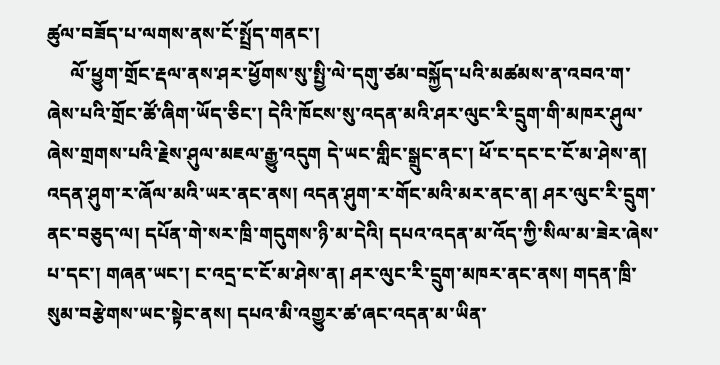ཚུལ་བཟོད་པ་ལགས་ནས་ངོ་སྤྲོད་གནང་།
     ལོ་ཕྱུག་གྲོང་རྡལ་ནས་ཤར་ཕྱོགས་སུ་སྤྱི་ལེ་དགུ་ཙམ་བསྐྱོད་པའི་མཚམས་ན་འབའ་ག་ཞེས་པའི་གྲོང་ཚོ་ཞིག་ཡོད་ཅིང་། དེའི་ཁོངས་སུ་འདན་མའི་ཤར་ལུང་རི་དྲུག་གི་མཁར་ཤུལ་ཞེས་གྲགས་པའི་རྗེས་ཤུལ་མཇལ་རྒྱུ་འདུག དེ་ཡང་གླིང་སྒྲུང་ནང་། ཕོ་ང་དང་ང་ངོ་མ་ཤེས་ན། འདན་ཤུག་ར་ཞོལ་མའི་ཡར་ནང་ནས། འདན་ཤུག་ར་གོང་མའི་མར་ནང་ན། ཤར་ལུང་རི་དྲུག་ནང་བཅུད་ལ། དཔོན་གེ་སར་ཁྲི་གདུགས་ཉི་མ་དེའི། དཔའ་འདན་མ་འོད་ཀྱི་སིལ་མ་ཟེར་ཞེས་པ་དང་། གཞན་ཡང་། ང་འདྲ་ང་ངོ་མ་ཤེས་ན། ཤར་ལུང་རི་དྲུག་མཁར་ནང་ནས། གདན་ཁྲི་སུམ་བརྩེགས་ཡང་སྟེང་ནས། དཔའ་མི་འགྱུར་ཚ་ཞང་འདན་མ་ཡིན་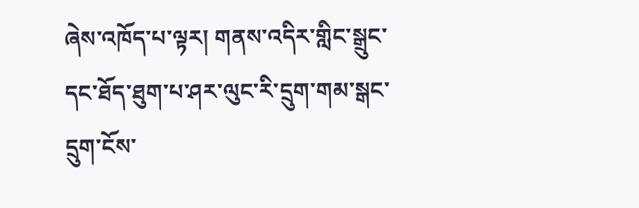ཞེས་འཁོད་པ་ལྟར། གནས་འདིར་གླིང་སྒྲུང་དང་ཐོད་ཐུག་པ་ཤར་ལུང་རི་དྲུག་གམ་སྒང་དྲུག་ངོས་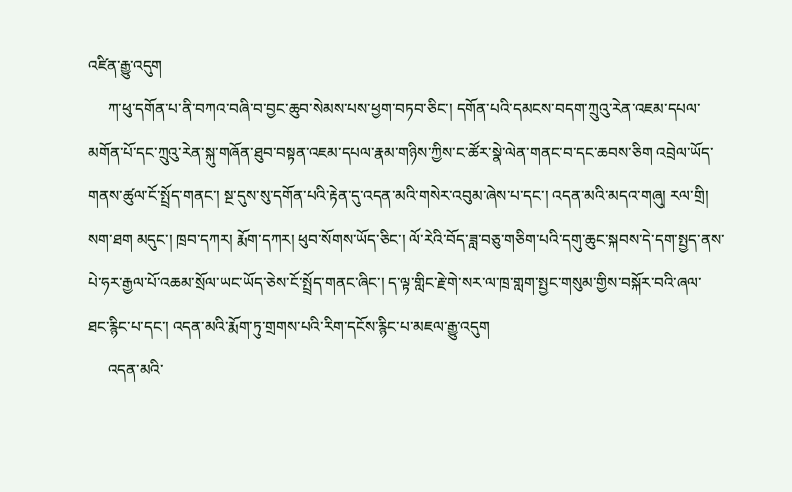འཛིན་རྒྱུ་འདུག
     ཀ་ཕུ་དགོན་པ་ནི་བཀའ་བཞི་བ་བྱང་ཆུབ་སེམས་པས་ཕྱག་བཏབ་ཅིང་། དགོན་པའི་དམངས་བདག་ཀྲུའུ་རེན་འཇམ་དཔལ་མགོན་པོ་དང་ཀྲུའུ་རེན་སྐུ་གཞོན་ཐུབ་བསྟན་འཇམ་དཔལ་རྣམ་གཉིས་ཀྱིས་ང་ཚོར་སྣེ་ལེན་གནང་བ་དང་ཆབས་ཅིག འབྲེལ་ཡོད་གནས་ཚུལ་ངོ་སྤྲོད་གནང་། སྔ་དུས་སུ་དགོན་པའི་རྟེན་དུ་འདན་མའི་གསེར་འབུམ་ཞེས་པ་དང་། འདན་མའི་མདའ་གཞུ། རལ་གྲི། སག་ཐག མདུང་། ཁྲབ་དཀར། རྨོག་དཀར། ཕུབ་སོགས་ཡོད་ཅིང་། ལོ་རེའི་བོད་ཟླ་བཅུ་གཅིག་པའི་དགུ་ཆུང་སྐབས་དེ་དག་སྤྱད་ནས་པེ་ཧར་རྒྱལ་པོ་འཆམ་སྲོལ་ཡང་ཡོད་ཅེས་ངོ་སྤྲོད་གནང་ཞིང་། ད་ལྟ་གླིང་རྗེ་གེ་སར་ལ་ཁྲ་གླག་སྤྱང་གསུམ་གྱིས་བསྐོར་བའི་ཞལ་ཐང་རྙིང་པ་དང་། འདན་མའི་རྨོག་ཏུ་གྲགས་པའི་རིག་དངོས་རྙིང་པ་མཇལ་རྒྱུ་འདུག
     འདན་མའི་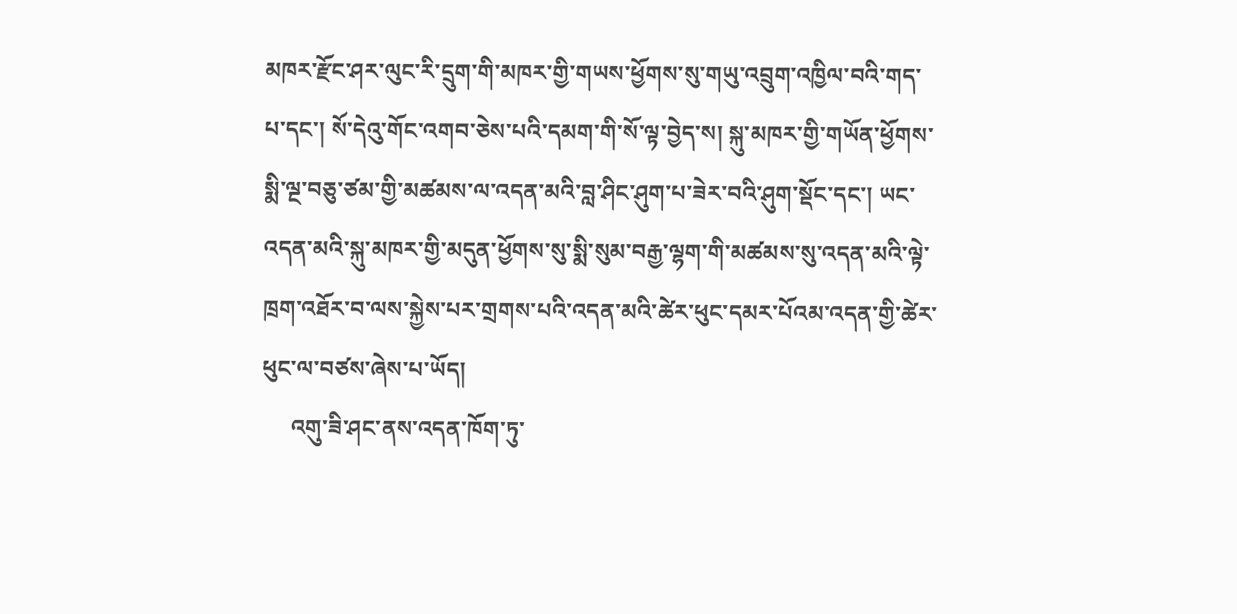མཁར་རྫོང་ཤར་ལུང་རི་དྲུག་གི་མཁར་གྱི་གཡས་ཕྱོགས་སུ་གཡུ་འབྲུག་འཁྱིལ་བའི་གད་པ་དང་། སོ་དེའུ་གོང་འགབ་ཅེས་པའི་དམག་གི་སོ་ལྟ་བྱེད་ས། སྐུ་མཁར་གྱི་གཡོན་ཕྱོགས་སྨི་ལྔ་བཅུ་ཙམ་གྱི་མཚམས་ལ་འདན་མའི་བླ་ཤིང་ཤུག་པ་ཟེར་བའི་ཤུག་སྡོང་དང་། ཡང་འདན་མའི་སྐུ་མཁར་གྱི་མདུན་ཕྱོགས་སུ་སྨི་སུམ་བརྒྱ་ལྷག་གི་མཚམས་སུ་འདན་མའི་ལྟེ་ཁྲག་འཐོར་བ་ལས་སྐྱེས་པར་གྲགས་པའི་འདན་མའི་ཚེར་ཕུང་དམར་པོའམ་འདན་གྱི་ཚེར་ཕུང་ལ་བཙས་ཞེས་པ་ཡོད།
     འགུ་ཟི་ཤང་ནས་འདན་ཁོག་ཏུ་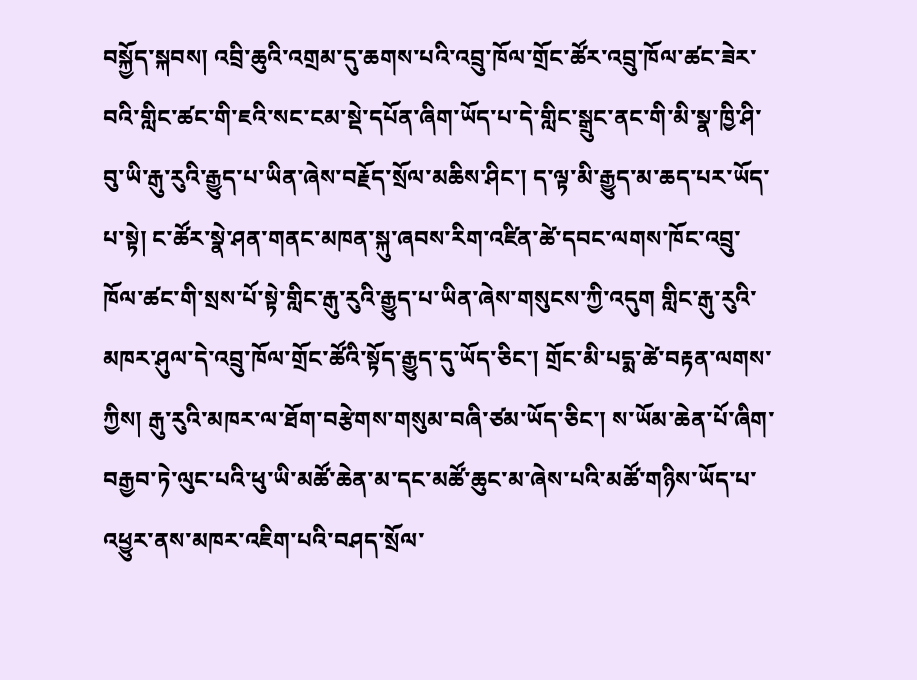བསྐྱོད་སྐབས། འབྲི་ཆུའི་འགྲམ་དུ་ཆགས་པའི་འབྲུ་ཁོལ་གྲོང་ཚོར་འབྲུ་ཁོལ་ཚང་ཟེར་བའི་གླིང་ཚང་གི་ཇའི་སང་ངམ་སྡེ་དཔོན་ཞིག་ཡོད་པ་དེ་གླིང་སྒྲུང་ནང་གི་མི་སྣ་ཁྱི་ཤི་བུ་ཡི་རྒུ་རུའི་རྒྱུད་པ་ཡིན་ཞེས་བརྗོད་སྲོལ་མཆིས་ཤིང་། ད་ལྟ་མི་རྒྱུད་མ་ཆད་པར་ཡོད་པ་སྟེ། ང་ཚོར་སྣེ་ཤན་གནང་མཁན་སྐུ་ཞབས་རིག་འཛིན་ཚེ་དབང་ལགས་ཁོང་འབྲུ་ཁོལ་ཚང་གི་སྲས་པོ་སྟེ་གླིང་རྒུ་རུའི་རྒྱུད་པ་ཡིན་ཞེས་གསུངས་ཀྱི་འདུག གླིང་རྒུ་རུའི་མཁར་ཤུལ་དེ་འབྲུ་ཁོལ་གྲོང་ཚོའི་སྟོད་རྒྱུད་དུ་ཡོད་ཅིང་། གྲོང་མི་པདྨ་ཚེ་བརྟན་ལགས་ཀྱིས། རྒུ་རུའི་མཁར་ལ་ཐོག་བརྩེགས་གསུམ་བཞི་ཙམ་ཡོད་ཅིང་། ས་ཡོམ་ཆེན་པོ་ཞིག་བརྒྱབ་ཏེ་ལུང་པའི་ཕུ་ཡི་མཚོ་ཆེན་མ་དང་མཚོ་ཆུང་མ་ཞེས་པའི་མཚོ་གཉིས་ཡོད་པ་འཕྱུར་ནས་མཁར་འཇིག་པའི་བཤད་སྲོལ་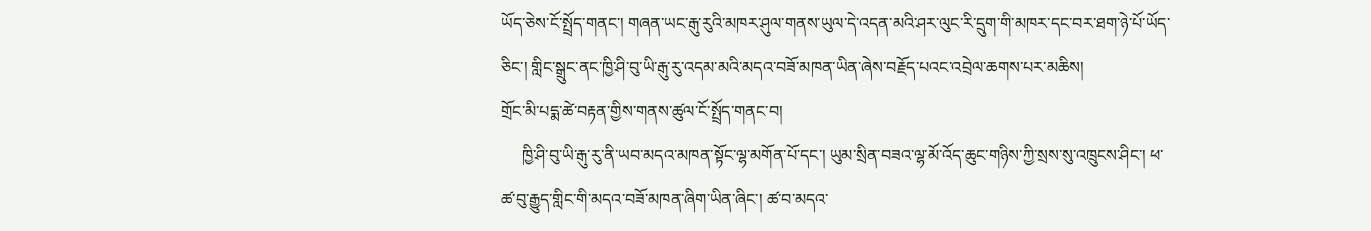ཡོད་ཅེས་ངོ་སྤྲོད་གནང་། གཞན་ཡང་རྒུ་རུའི་མཁར་ཤུལ་གནས་ཡུལ་དེ་འདན་མའི་ཤར་ལུང་རི་དྲུག་གི་མཁར་དང་བར་ཐག་ཉེ་པོ་ཡོད་ཅིང་། གླིང་སྒྲུང་ནང་ཁྱི་ཤི་བུ་ཡི་རྒུ་རུ་འདམ་མའི་མདའ་བཟོ་མཁན་ཡིན་ཞེས་བརྗོད་པའང་འབྲེལ་ཆགས་པར་མཆིས།
གྲོང་མི་པདྨ་ཚེ་བརྟན་གྱིས་གནས་ཚུལ་ངོ་སྤྲོད་གནང་བ།
     ཁྱི་ཤི་བུ་ཡི་རྒུ་རུ་ནི་ཡབ་མདའ་མཁན་སྟོང་ལྷ་མགོན་པོ་དང་། ཡུམ་སྲིན་བཟའ་ལྷ་མོ་འོད་ཆུང་གཉིས་ཀྱི་སྲས་སུ་འཁྲུངས་ཤིང་། ཕ་ཚ་བུ་རྒྱུད་གླིང་གི་མདའ་བཟོ་མཁན་ཞིག་ཡིན་ཞིང་། ཚ་བ་མདའ་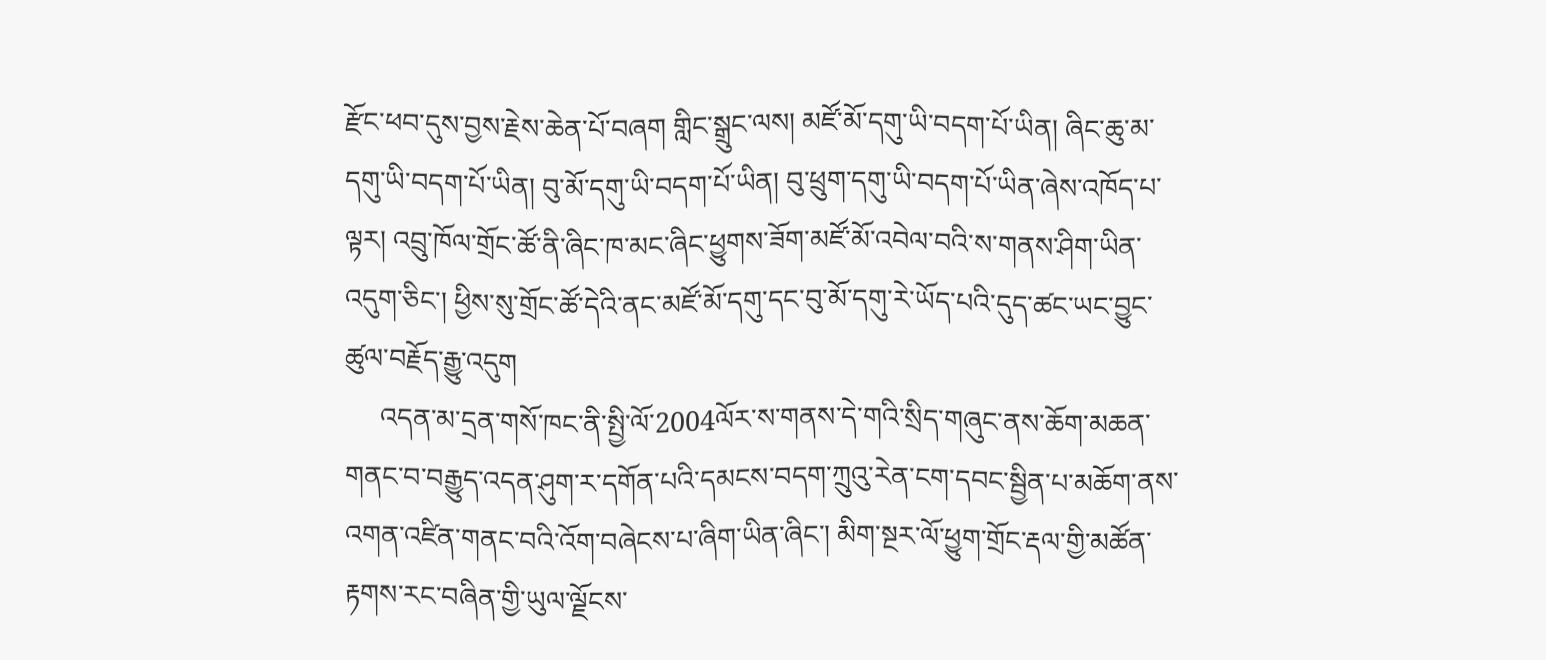རྫོང་ཕབ་དུས་བྱས་རྗེས་ཆེན་པོ་བཞག གླིང་སྒྲུང་ལས། མཛོ་མོ་དགུ་ཡི་བདག་པོ་ཡིན། ཞིང་ཆུ་མ་དགུ་ཡི་བདག་པོ་ཡིན། བུ་མོ་དགུ་ཡི་བདག་པོ་ཡིན། བུ་ཕྲུག་དགུ་ཡི་བདག་པོ་ཡིན་ཞེས་འཁོད་པ་ལྟར། འབྲུ་ཁོལ་གྲོང་ཚོ་ནི་ཞིང་ཁ་མང་ཞིང་ཕྱུགས་ཟོག་མཛོ་མོ་འབེལ་བའི་ས་གནས་ཤིག་ཡིན་འདུག་ཅིང་། ཕྱིས་སུ་གྲོང་ཚོ་དེའི་ནང་མཛོ་མོ་དགུ་དང་བུ་མོ་དགུ་རེ་ཡོད་པའི་དུད་ཚང་ཡང་བྱུང་ཚུལ་བརྗོད་རྒྱུ་འདུག
     འདན་མ་དྲན་གསོ་ཁང་ནི་སྤྱི་ལོ་2004ལོར་ས་གནས་དེ་གའི་སྲིད་གཞུང་ནས་ཆོག་མཆན་གནང་བ་བརྒྱུད་འདན་ཤུག་ར་དགོན་པའི་དམངས་བདག་ཀྲུའུ་རེན་ངག་དབང་སྦྱིན་པ་མཆོག་ནས་འགན་འཛིན་གནང་བའི་འོག་བཞེངས་པ་ཞིག་ཡིན་ཞིང་། མིག་སྔར་ལོ་ཕྱུག་གྲོང་རྡལ་གྱི་མཚོན་རྟགས་རང་བཞིན་གྱི་ཡུལ་ལྗོངས་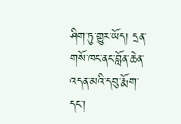ཤིག་ཏུ་གྱུར་ཡོད། དྲན་གསོ་ཁང་ནང་བློན་ཆེན་འདན་མའི་དབུ་རྨོག་དང་།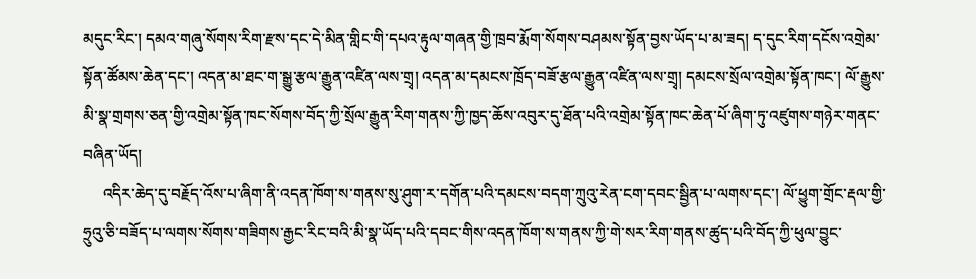མདུང་རིང་། དམའ་གཞུ་སོགས་རིག་རྫས་དང་དེ་མིན་གླིང་གི་དཔའ་རྟུལ་གཞན་གྱི་ཁྲབ་རྨོག་སོགས་བཤམས་སྟོན་བྱས་ཡོད་པ་མ་ཟད། ད་དུང་རིག་དངོས་འགྲེམ་སྟོན་ཚོམས་ཆེན་དང་། འདན་མ་ཐང་ག་སྒྱུ་རྩལ་རྒྱུན་འཛིན་ལས་གྲྭ། འདན་མ་དམངས་ཁྲོད་བཟོ་རྩལ་རྒྱུན་འཛིན་ལས་གྲྭ། དམངས་སྲོལ་འགྲེམ་སྟོན་ཁང་། ལོ་རྒྱུས་མི་སྣ་གྲགས་ཅན་གྱི་འགྲེམ་སྟོན་ཁང་སོགས་བོད་ཀྱི་སྲོལ་རྒྱུན་རིག་གནས་ཀྱི་ཁྱད་ཆོས་འབུར་དུ་ཐོན་པའི་འགྲེམ་སྟོན་ཁང་ཆེན་པོ་ཞིག་ཏུ་འཛུགས་གཉེར་གནང་བཞིན་ཡོད།
     འདིར་ཆེད་དུ་བརྗོད་འོས་པ་ཞིག་ནི་འདན་ཁོག་ས་གནས་སུ་ཤུག་ར་དགོན་པའི་དམངས་བདག་ཀྲུའུ་རེན་ངག་དབང་སྦྱིན་པ་ལགས་དང་། ལོ་ཕྱུག་གྲོང་རྡལ་གྱི་ཧྲུའུ་ཅི་བཟོད་པ་ལགས་སོགས་གཟིགས་རྒྱང་རིང་བའི་མི་སྣ་ཡོད་པའི་དབང་གིས་འདན་ཁོག་ས་གནས་ཀྱི་གེ་སར་རིག་གནས་ཚུད་པའི་བོད་ཀྱི་ཕུལ་བྱུང་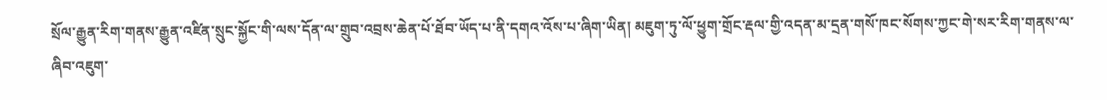སྲོལ་རྒྱུན་རིག་གནས་རྒྱུན་འཛིན་སྲུང་སྐྱོང་གི་ལས་དོན་ལ་གྲུབ་འབྲས་ཆེན་པོ་ཐོབ་ཡོད་པ་ནི་དགའ་འོས་པ་ཞིག་ཡིན། མཇུག་ཏུ་ལོ་ཕྱུག་གྲོང་རྡལ་གྱི་འདན་མ་དྲན་གསོ་ཁང་སོགས་ཀྱང་གེ་སར་རིག་གནས་ལ་ཞིབ་འཇུག་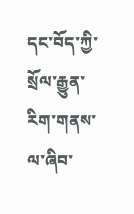དང་བོད་ཀྱི་སྲོལ་རྒྱུན་རིག་གནས་ལ་ཞིབ་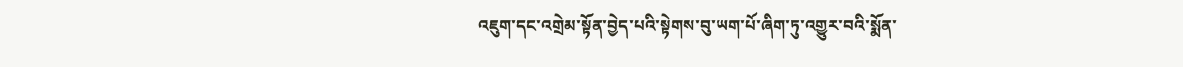འཇུག་དང་འགྲེམ་སྟོན་བྱེད་པའི་སྟེགས་བུ་ཡག་པོ་ཞིག་ཏུ་འགྱུར་བའི་སྨོན་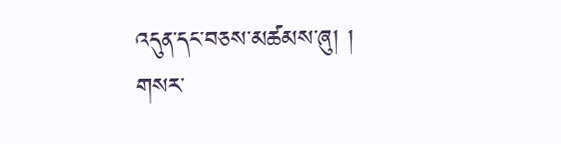འདུན་དང་བཅས་མཚམས་ཞུ། །
གསར་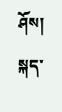ཤོས།
སྐད་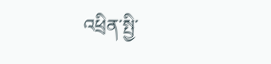འཕྲིན་སྤྱི་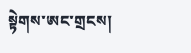སྟེགས་ཨང་གྲངས།